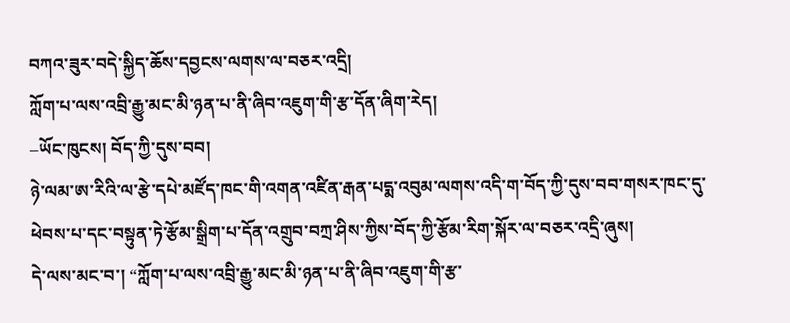བཀའ་ཟུར་བདེ་སྐྱིད་ཆོས་དབྱངས་ལགས་ལ་བཅར་འདྲི།
ཀློག་པ་ལས་འབྲི་རྒྱུ་མང་མི་ཉན་པ་ནི་ཞིབ་འཇུག་གི་རྩ་དོན་ཞིག་རེད།
–ཡོང་ཁུངས། བོད་ཀྱི་དུས་བབ།
ཉེ་ལམ་ཨ་རིའི་ལ་རྩེ་དཔེ་མཛོད་ཁང་གི་འགན་འཛིན་རྒན་པདྨ་འབུམ་ལགས་འདི་ག་བོད་ཀྱི་དུས་བབ་གསར་ཁང་དུ་ཕེབས་པ་དང་བསྟུན་ཏེ་རྩོམ་སྒྲིག་པ་དོན་འགྲུབ་བཀྲ་ཤིས་ཀྱིས་བོད་ཀྱི་རྩོམ་རིག་སྐོར་ལ་བཅར་འདྲི་ཞུས།
དེ་ལས་མང་བ་། “ཀློག་པ་ལས་འབྲི་རྒྱུ་མང་མི་ཉན་པ་ནི་ཞིབ་འཇུག་གི་རྩ་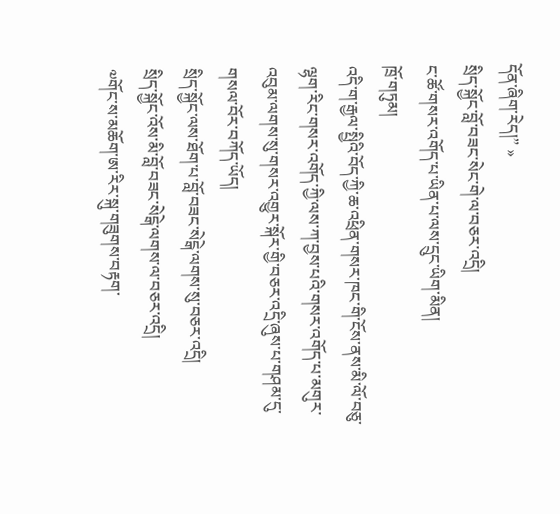དོན་ཞིག་རེད།” »
སྲིད་སྐྱོང་བློ་བཟང་སེང་གེ་ལ་བཅར་འདྲི།
ང་ཚོ་གསར་འགོད་པ་ཡིན་པ་ལས་དྲུང་ཡིག་མིན།
ཁྲོ་གཏུམ།
འདི་ག་རྒྱལ་སྤྱིའི་བོད་ཀྱི་ཆ་འཕྲིན་གསར་ཁང་གི་ངོས་ནས་མི་ལོ་བཅུ་ལྷག་རིང་གསར་འགོད་ཀྱི་ལས་ཀ་བྱས་པའི་གསར་འགོད་པ་མགུར་འབུམ་ལགས་སུ་གསར་འགྱུར་སྐོར་གྱི་བཅར་འདྲི་ཞུས་པ་གཤམ་དུ་གསལ་བོར་བཀོད་ཡོད།
སྲིད་སྐྱོང་ལས་ཐོག་པ་བློ་བཟང་སེངྒེ་ལགས་སུ་བཅར་འདྲི།
སྲིད་སྐྱོང་འོས་མི་བློ་བཟང་སེངྒེ་ལགས་ལ་བཅར་འདྲི།
༧གོང་ས་མཆོག་ཨ་རིར་སྐུ་གཟུགས་བརྟག་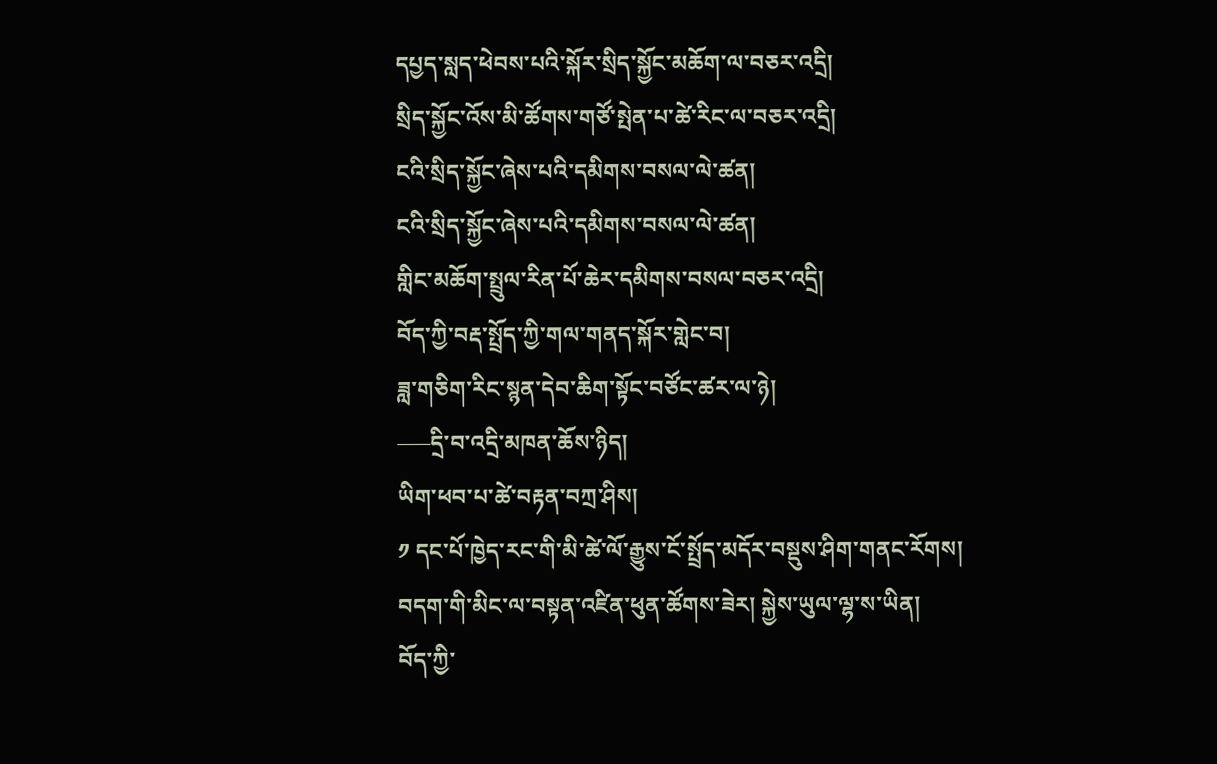དཔྱད་སླད་ཕེབས་པའི་སྐོར་སྲིད་སྐྱོང་མཆོག་ལ་བཅར་འདྲི།
སྲིད་སྐྱོང་འོས་མི་ཚོགས་གཙོ་སྤེན་པ་ཚེ་རིང་ལ་བཅར་འདྲི།
ངའི་སྲིད་སྐྱོང་ཞེས་པའི་དམིགས་བསལ་ལེ་ཚན།
ངའི་སྲིད་སྐྱོང་ཞེས་པའི་དམིགས་བསལ་ལེ་ཚན།
གླིང་མཆོག་སྤྲུལ་རིན་པོ་ཆེར་དམིགས་བསལ་བཅར་འདྲི།
བོད་ཀྱི་བརྡ་སྤྲོད་ཀྱི་གལ་གནད་སྐོར་གླེང་བ།
ཟླ་གཅིག་རིང་སྙན་དེབ་ཆིག་སྟོང་བཙོང་ཚར་ལ་ཉེ།
—–དྲི་བ་འདྲི་མཁན་ཆོས་ཉིད།
ཡིག་ཕབ་པ་ཚེ་བརྟན་བཀྲ་ཤིས།
༡ དང་པོ་ཁྱེད་རང་གི་མི་ཚེ་ལོ་རྒྱུས་ངོ་སྤྲོད་མདོར་བསྡུས་ཤིག་གནང་རོགས།
བདག་གི་མིང་ལ་བསྟན་འཛིན་ཕུན་ཚོགས་ཟེར། སྐྱེས་ཡུལ་ལྷ་ས་ཡིན།
བོད་ཀྱི་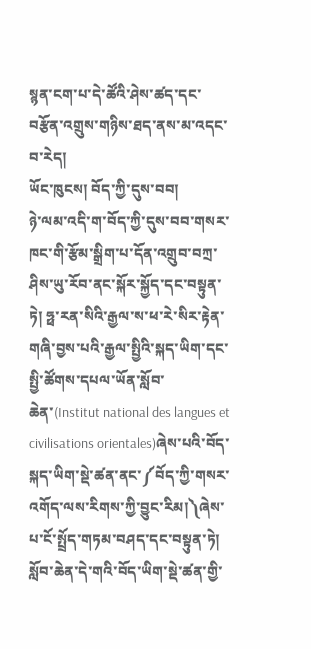སྙན་ངག་པ་དེ་ཚོའི་ཤེས་ཚད་དང་བརྩོན་འགྲུས་གཉིས་ཐད་ནས་མ་འདང་བ་རེད།
ཡོང་ཁུངས། བོད་ཀྱི་དུས་བབ།
ཉེ་ལམ་འདི་ག་བོད་ཀྱི་དུས་བབ་གསར་ཁང་གི་རྩོམ་སྒྲིག་པ་དོན་འགྲུབ་བཀྲ་ཤིས་ཡུ་རོབ་ནང་སྐོར་སྐྱོད་དང་བསྟུན་ཏེ། ཧྥ་རན་སིའི་རྒྱལ་ས་ཕ་རེ་སིར་རྟེན་གཞི་བྱས་པའི་རྒྱལ་སྤྱིའི་སྐད་ཡིག་དང་སྤྱི་ཚོགས་དཔལ་ཡོན་སློབ་ཆེན་(Institut national des langues et civilisations orientales)ཞེས་པའི་བོད་སྐད་ཡིག་སྡེ་ཚན་ནང་༼བོད་ཀྱི་གསར་འགོད་ལས་རིགས་ཀྱི་བྱུང་རིམ།༽ཞེས་པ་ངོ་སྤྲོད་གཏམ་བཤད་དང་བསྟུན་ཏེ། སློབ་ཆེན་དེ་གའི་བོད་ཡིག་སྡེ་ཚན་གྱི་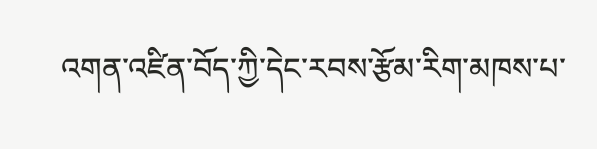འགན་འཛིན་བོད་ཀྱི་དེང་རབས་རྩོམ་རིག་མཁས་པ་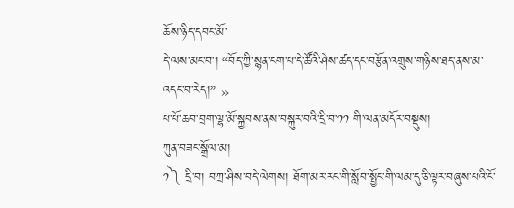ཆོས་ཉིད་དབང་མོ་
དེ་ལས་མང་བ་། “བོད་ཀྱི་སྙན་ངག་པ་དེ་ཚོའི་ཤེས་ཚད་དང་བརྩོན་འགྲུས་གཉིས་ཐད་ནས་མ་འདང་བ་རེད།” »
པ་པོ་ཆབ་བྲག་ལྷ་མོ་སྐྱབས་ནས་བསྐུར་བའི་དྲི་བ་༡༡ གི་ལན་མདོར་བསྡུས།
ཀུན་བཟང་སྒྲོལ་མ།
༡༽ དྲི་བ། བཀྲ་ཤིས་བདེ་ལེགས། ཐོག་མར་རང་གི་སློབ་སྤྱོང་གི་ལམ་དུ་ཅི་ལྟར་བཞུས་པའི་ངོ་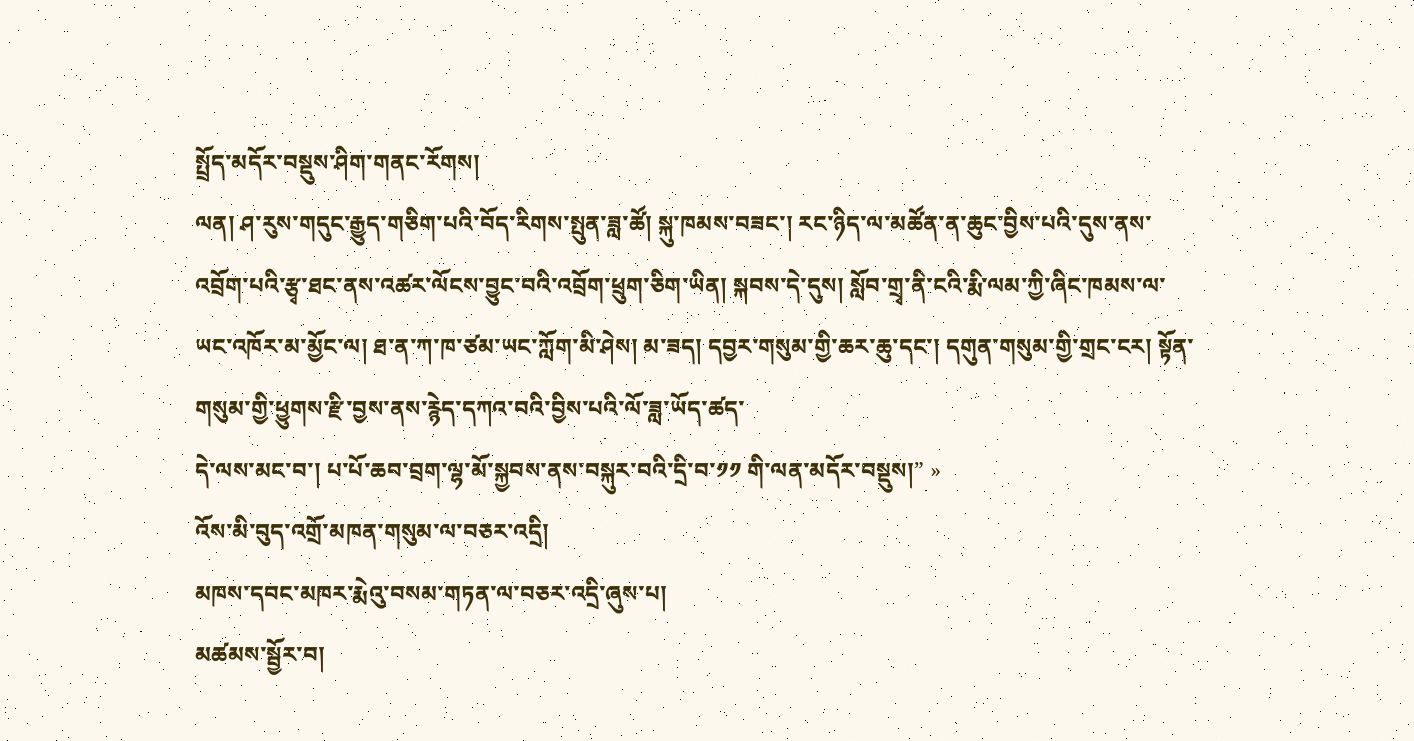སྤྲོད་མདོར་བསྡུས་ཤིག་གནང་རོགས།
ལན། ཤ་རུས་གདུང་རྒྱུད་གཅིག་པའི་བོད་རིགས་སྤུན་ཟླ་ཚོ། སྐུ་ཁམས་བཟང་། རང་ཉིད་ལ་མཚོན་ན་ཆུང་བྱིས་པའི་དུས་ནས་འབྲོག་པའི་རྩྭ་ཐང་ནས་འཚར་ལོངས་བྱུང་བའི་འབྲོག་ཕྲུག་ཅིག་ཡིན། སྐབས་དེ་དུས། སློབ་གྲྭ་ནི་ངའི་རྨི་ལམ་ཀྱི་ཞིང་ཁམས་ལ་ཡང་འཁོར་མ་མྱོང་ལ། ཐ་ན་ཀ་ཁ་ཙམ་ཡང་ཀློག་མི་ཤེས། མ་ཟད། དབྱར་གསུམ་གྱི་ཆར་ཆུ་དང་། དགུན་གསུམ་གྱི་གྲང་ངར། སྟོན་གསུམ་གྱི་ཕྱུགས་རྫི་བྱས་ནས་རྙེད་དཀའ་བའི་བྱིས་པའི་ལོ་ཟླ་ཡོད་ཚད་
དེ་ལས་མང་བ་། པ་པོ་ཆབ་བྲག་ལྷ་མོ་སྐྱབས་ནས་བསྐུར་བའི་དྲི་བ་༡༡ གི་ལན་མདོར་བསྡུས།” »
འོས་མི་བུད་འགྲོ་མཁན་གསུམ་ལ་བཅར་འདྲི།
མཁས་དབང་མཁར་རྨེའུ་བསམ་གཏན་ལ་བཅར་འདྲི་ཞུས་པ།
མཚམས་སྦྱོར་བ།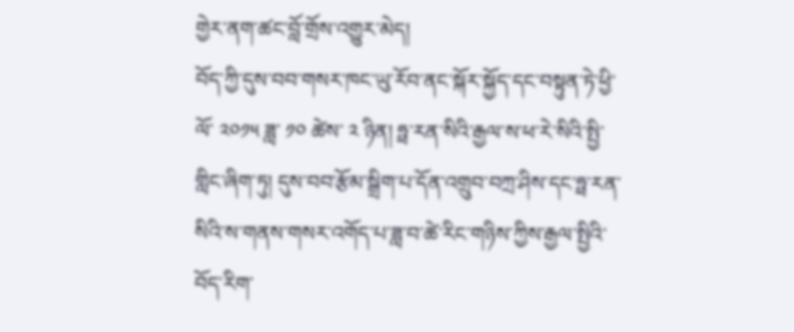གྱེར་ནག་ཚང་བློ་གྲོས་འགྱུར་མེད།
བོད་ཀྱི་དུས་བབ་གསར་ཁང་ཡུ་རོབ་ནང་སྐོར་སྐྱོད་དང་བསྟུན་ཏེ་ཕྱི་ལོ་ ༢༠༡༥ ཟླ་ ༡༠ ཚེས་ ༢ ཉིན། ཧྥ་རན་སིའི་རྒྱལ་ས་ཕ་རེ་སིའི་སྤྱི་གླིང་ཞིག་ཏུ། དུས་བབ་རྩོམ་སྒྲིག་པ་དོན་འགྲུབ་བཀྲ་ཤིས་དང་ཧྥ་རན་སིའི་ས་གནས་གསར་འགོད་པ་ཟླ་བ་ཚེ་རིང་གཉིས་ཀྱིས་རྒྱལ་སྤྱིའི་བོད་རིག་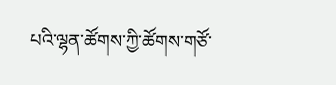པའི་ལྷན་ཚོགས་ཀྱི་ཚོགས་གཙོ་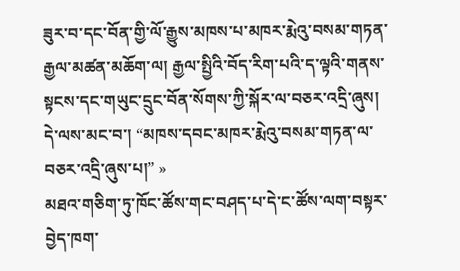ཟུར་བ་དང་བོན་གྱི་ལོ་རྒྱུས་མཁས་པ་མཁར་རྨེའུ་བསམ་གཏན་རྒྱལ་མཚན་མཆོག་ལ། རྒྱལ་སྤྱིའི་བོད་རིག་པའི་ད་ལྟའི་གནས་སྟངས་དང་གཡུང་དྲུང་བོན་སོགས་ཀྱི་སྐོར་ལ་བཅར་འདྲི་ཞུས།
དེ་ལས་མང་བ་། “མཁས་དབང་མཁར་རྨེའུ་བསམ་གཏན་ལ་བཅར་འདྲི་ཞུས་པ།” »
མཐའ་གཅིག་ཏུ་ཁོང་ཚོས་གང་བཤད་པ་དེ་ང་ཚོས་ལག་བསྟར་བྱེད་ཁག་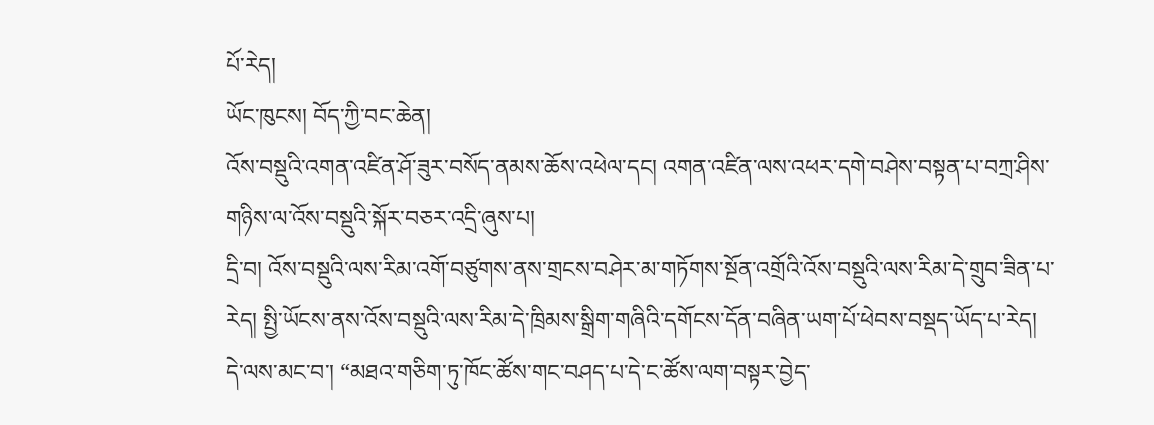པོ་རེད།
ཡོང་ཁུངས། བོད་ཀྱི་བང་ཆེན།
འོས་བསྡུའི་འགན་འཛིན་ཤོ་ཟུར་བསོད་ནམས་ཆོས་འཕེལ་དང། འགན་འཛིན་ལས་འཕར་དགེ་བཤེས་བསྟན་པ་བཀྲ་ཤིས་གཉིས་ལ་འོས་བསྡུའི་སྐོར་བཅར་འདྲི་ཞུས་པ།
དྲི་བ། འོས་བསྡུའི་ལས་རིམ་འགོ་བཙུགས་ནས་གྲངས་བཤེར་མ་གཏོགས་སྔོན་འགྲོའི་འོས་བསྡུའི་ལས་རིམ་དེ་གྲུབ་ཟིན་པ་རེད། སྤྱི་ཡོངས་ནས་འོས་བསྡུའི་ལས་རིམ་དེ་ཁྲིམས་སྒྲིག་གཞིའི་དགོངས་དོན་བཞིན་ཡག་པོ་ཕེབས་བསྡད་ཡོད་པ་རེད།
དེ་ལས་མང་བ་། “མཐའ་གཅིག་ཏུ་ཁོང་ཚོས་གང་བཤད་པ་དེ་ང་ཚོས་ལག་བསྟར་བྱེད་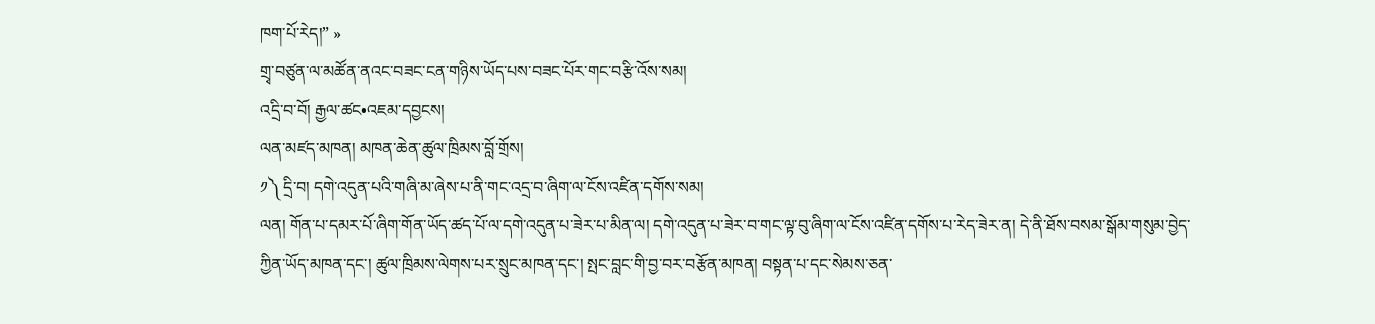ཁག་པོ་རེད།” »
གྲྭ་བཙུན་ལ་མཚོན་ནའང་བཟང་ངན་གཉིས་ཡོད་པས་བཟང་པོར་གང་བརྩི་འོས་སམ།
འདྲི་བ་བོ། རྒྱལ་ཚང•འཇམ་དབྱངས།
ལན་མཛད་མཁན། མཁན་ཆེན་ཚུལ་ཁྲིམས་བློ་གྲོས།
༡༽ དྲི་བ། དགེ་འདུན་པའི་གཞི་མ་ཞེས་པ་ནི་གང་འདྲ་བ་ཞིག་ལ་ངོས་འཛིན་དགོས་སམ།
ལན། གོན་པ་དམར་པོ་ཞིག་གོན་ཡོད་ཚད་པོ་ལ་དགེ་འདུན་པ་ཟེར་པ་མིན་ལ། དགེ་འདུན་པ་ཟེར་བ་གང་ལྟ་བུ་ཞིག་ལ་ངོས་འཛིན་དགོས་པ་རེད་ཟེར་ན། དེ་ནི་ཐོས་བསམ་སྒོམ་གསུམ་བྱེད་ཀྱིན་ཡོད་མཁན་དང་། ཚུལ་ཁྲིམས་ལེགས་པར་སྲུང་མཁན་དང་། སྤང་བླང་གི་བྱ་བར་བརྩོན་མཁན། བསྟན་པ་དང་སེམས་ཅན་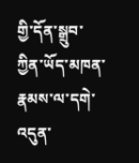གྱི་དོན་སྒྲུབ་ཀྱིན་ཡོད་མཁན་རྣམས་ལ་དགེ་འདུན་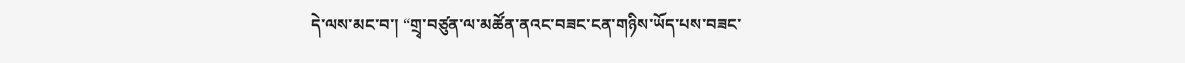དེ་ལས་མང་བ་། “གྲྭ་བཙུན་ལ་མཚོན་ནའང་བཟང་ངན་གཉིས་ཡོད་པས་བཟང་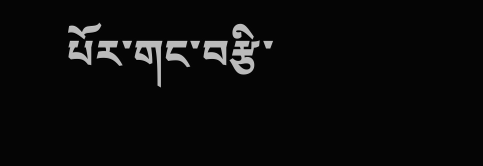པོར་གང་བརྩི་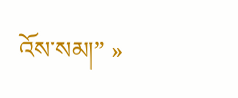འོས་སམ།” »